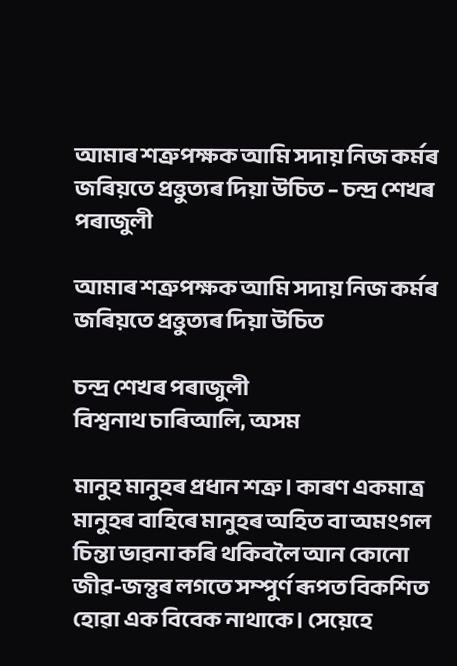আমাৰ শত্ৰুপক্ষক আমি সদায় নিজ কৰ্মৰ জৰিয়তে প্ৰত্তুত্যৰ দিয়া উচিত – চন্দ্ৰ শেখৰ পৰাজুলী

আমাৰ শত্ৰুপক্ষক আমি সদায় নিজ কৰ্মৰ জৰিয়তে প্ৰত্তুত্যৰ দিয়া উচিত

চন্দ্ৰ শেখৰ পৰাজুলী
বিশ্বনাথ চাৰিআলি, অসম

মানুহ মানুহৰ প্ৰধান শত্ৰু। কাৰণ একমাত্ৰ মানুহৰ বাহিৰে মানুহৰ অহিত বা অমংগল চিন্তা ভাৱনা কৰি থকিবলৈ আন কোনো জীৱ-জন্তুৰ লগতে সম্পুৰ্ণ ৰূপত বিকশিত হোৱা এক বিবেক নাথাকে। সেয়েহে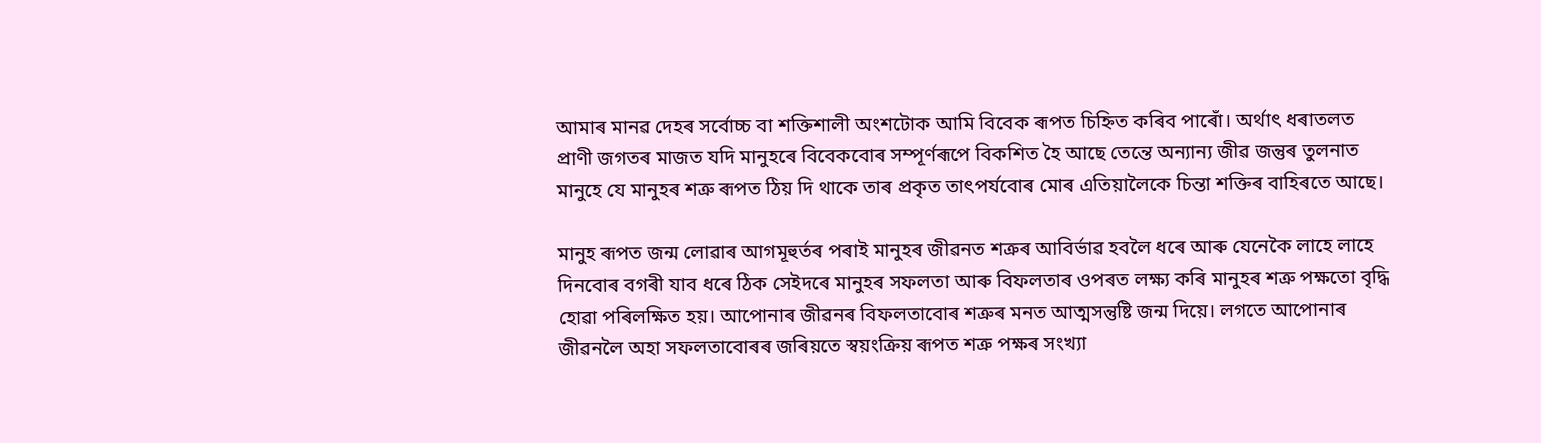আমাৰ মানৱ দেহৰ সৰ্বোচ্চ বা শক্তিশালী অংশটোক আমি বিবেক ৰূপত চিহ্নিত কৰিব পাৰোঁ। অৰ্থাৎ ধৰাতলত প্ৰাণী জগতৰ মাজত যদি মানুহৰে বিবেকবোৰ সম্পূৰ্ণৰূপে বিকশিত হৈ আছে তেন্তে অন্যান্য জীৱ জন্তুৰ তুলনাত মানুহে যে মানুহৰ শত্ৰু ৰূপত ঠিয় দি থাকে তাৰ প্ৰকৃত তাৎপৰ্যবোৰ মোৰ এতিয়ালৈকে চিন্তা শক্তিৰ বাহিৰতে আছে।

মানুহ ৰূপত জন্ম লোৱাৰ আগমূহুৰ্তৰ পৰাই মানুহৰ জীৱনত শত্ৰুৰ আবিৰ্ভাৱ হবলৈ ধৰে আৰু যেনেকৈ লাহে লাহে দিনবোৰ বগৰী যাব ধৰে ঠিক সেইদৰে মানুহৰ সফলতা আৰু বিফলতাৰ ওপৰত লক্ষ্য কৰি মানুহৰ শত্ৰু পক্ষতো বৃদ্ধি হোৱা পৰিলক্ষিত হয়। আপোনাৰ জীৱনৰ বিফলতাবোৰ শত্ৰুৰ মনত আত্মসন্তুষ্টি জন্ম দিয়ে। লগতে আপোনাৰ জীৱনলৈ অহা সফলতাবোৰৰ জৰিয়তে স্বয়ংক্ৰিয় ৰূপত শত্ৰু পক্ষৰ সংখ্যা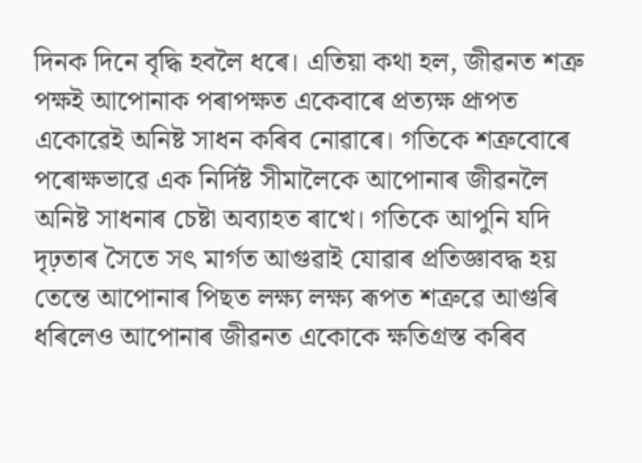দিনক দিনে বৃদ্ধি হবলৈ ধৰে। এতিয়া কথা হল, জীৱনত শত্ৰু পক্ষই আপোনাক পৰাপক্ষত একেবাৰে প্ৰত্যক্ষ প্ৰূপত একোৱেই অনিষ্ট সাধন কৰিব নোৱাৰে। গতিকে শত্ৰুবোৰে পৰোক্ষভাৱে এক নিৰ্দিষ্ট সীমালৈকে আপোনাৰ জীৱনলৈ অনিষ্ট সাধনাৰ চেষ্টা অব্যাহত ৰাখে। গতিকে আপুনি যদি দৃঢ়তাৰ সৈতে সৎ মাৰ্গত আগুৱাই যোৱাৰ প্ৰতিজ্ঞাবদ্ধ হয় তেন্তে আপোনাৰ পিছত লক্ষ্য লক্ষ্য ৰূপত শত্ৰুৱে আগুৰি ধৰিলেও আপোনাৰ জীৱনত একোকে ক্ষতিগ্ৰস্ত কৰিব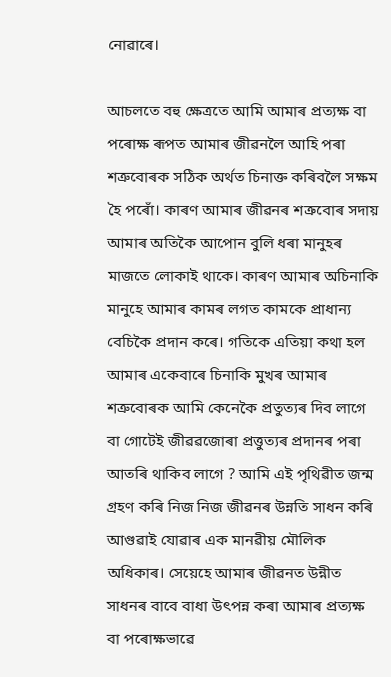নোৱাৰে।

আচলতে বহু ক্ষেত্ৰতে আমি আমাৰ প্ৰত্যক্ষ বা পৰোক্ষ ৰূপত আমাৰ জীৱনলৈ আহি পৰা শত্ৰুবোৰক সঠিক অৰ্থত চিনাক্ত কৰিবলৈ সক্ষম হৈ পৰোঁ। কাৰণ আমাৰ জীৱনৰ শত্ৰুবোৰ সদায় আমাৰ অতিকৈ আপোন বুলি ধৰা মানুহৰ মাজতে লোকাই থাকে। কাৰণ আমাৰ অচিনাকি মানুহে আমাৰ কামৰ লগত কামকে প্ৰাধান্য বেচিকৈ প্ৰদান কৰে। গতিকে এতিয়া কথা হল আমাৰ একেবাৰে চিনাকি মুখৰ আমাৰ শত্ৰুবোৰক আমি কেনেকৈ প্ৰতুত্যৰ দিব লাগে বা গোটেই জীৱৱজোৰা প্ৰত্তুত্যৰ প্ৰদানৰ পৰা আতৰি থাকিব লাগে ? আমি এই পৃথিৱীত জন্ম গ্ৰহণ কৰি নিজ নিজ জীৱনৰ উন্নতি সাধন কৰি আগুৱাই যোৱাৰ এক মানৱীয় মৌলিক অধিকাৰ। সেয়েহে আমাৰ জীৱনত উন্নীত সাধনৰ বাবে বাধা উৎপন্ন কৰা আমাৰ প্ৰত্যক্ষ বা পৰোক্ষভাৱে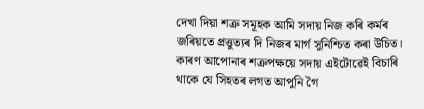দেখা দিয়া শত্ৰু সমূহক আমি সদায় নিজ কৰি কৰ্মৰ জৰিয়তে প্ৰত্তুত্যৰ দি নিজৰ মাৰ্গ সুনিশ্চিত কৰা উচিত। কাৰণ আপোনাৰ শত্ৰুপক্ষয়ে সদায় এইটোৱেই বিচাৰি থাকে যে সিহতৰ লগত আপুনি গৈ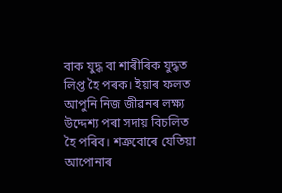বাক যুদ্ধ বা শাৰীৰিক যুদ্ধত লিপ্ত হৈ পৰক। ইয়াৰ ফলত আপুনি নিজ জীৱনৰ লক্ষ্য উদ্দেশ্য পৰা সদায় বিচলিত হৈ পৰিব। শত্ৰুবোৰে যেতিয়া আপোনাৰ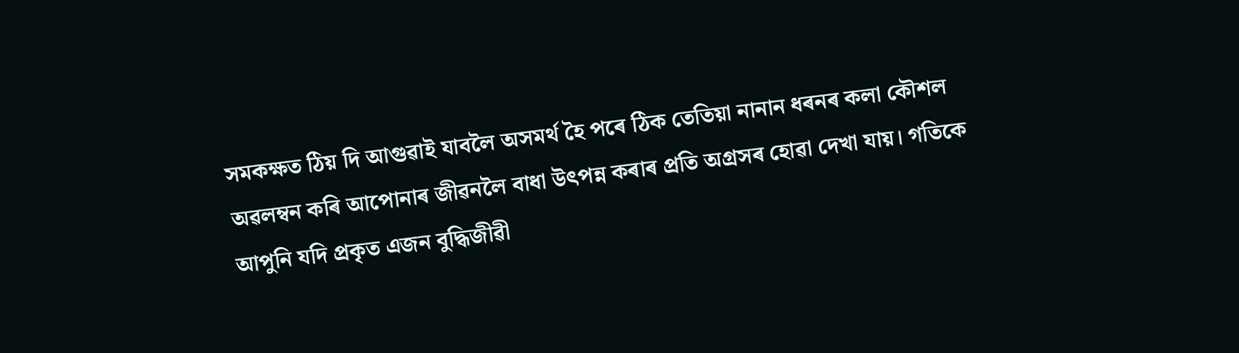সমকক্ষত ঠিয় দি আগুৱাই যাবলৈ অসমৰ্থ হৈ পৰে ঠিক তেতিয়া নানান ধৰনৰ কলা কৌশল অৱলম্বন কৰি আপোনাৰ জীৱনলৈ বাধা উৎপন্ন কৰাৰ প্ৰতি অগ্ৰসৰ হোৱা দেখা যায়। গতিকে আপুনি যদি প্ৰকৃত এজন বুদ্ধিজীৱী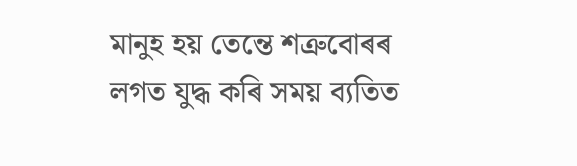মানুহ হয় তেন্তে শত্ৰুবোৰৰ লগত যুদ্ধ কৰি সময় ব্যতিত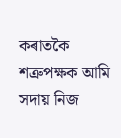কৰাতকৈ শত্ৰুপক্ষক আমি সদায় নিজ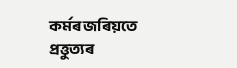কৰ্মৰ জৰিয়তে প্ৰত্তুত্যৰ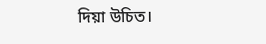দিয়া উচিত।